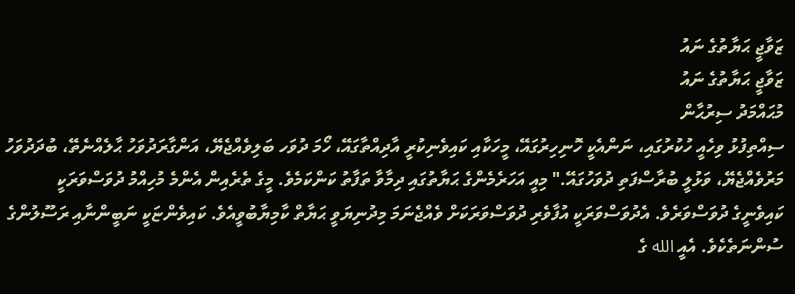ޒަވާޖީ ޙަޔާތުގެ ނައު
ޒަވާޖީ ޙަޔާތުގެ ނައު
މުޙައްމަދު ސިރުޙާން
ސިއްތިފުޅު ވިހެއީ ހުކުރުގައި، ނަންއެކީ ހޮނިހިރުގައޭ، މީހަކާއި ކައިވެނިކުރީ އާދިއްތާގައޭ، ހޯމަ ދުވަހ ބަލިވެއްޖެޔޭ، އަންގާރަދުވަހު ޙާލެއްނެތޭ، ބުދަދުވަހު މަރުވެއްޖެޔޭ، ވަޅުލީ ބުރާސްފަތި ދުވަހުގައޭ." މިއީ އަހަރެމެންގެ ޙަޔާތުގައި ދިމާވާ ތަފާތު ކަންކަމެވެ. މީގެ ތެރެއިން އެންމެ މުހިއްމު ދުވަސްވަރަކީ ކައިވެނީގެ ދުވަސްވަރެވެ. އެދުވަސްވަރަކީ އުފާވެރި ދުވަސްވަރަކަށް ވެއްޖެނަމަ މިދުނިޔަވީ ޙަޔާތް ކާމިޔާބުވީއެވެ. ކައިވެންޏަކީ ނަބީންނާއި ރަސޫލުންގެ ސުންނަތެކެވެ. އެއީ الله ގެ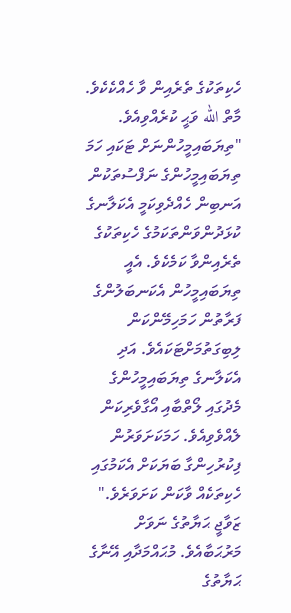ހެކިތަކުގެ ތެރެއިން ވާ ހެއްކެކެވެ. މާތް الله ވަޙީ ކުރެއްވިއެވެ.
"ތިޔަބައިމީހުންނަށް ޓަކައި ހަމަ ތިޔަބައިމީހުންގެ ނަފްސުތަކުން އަނބިން ހެއްދެވިކަމީ އެކަލާނގެ ކުޅަދުންވަންތަކަމުގެ ހެކިތަކުގެ ތެރެއިންވާ ކަމެކެވެ. އެއީ ތިޔަބައިމީހުން އެކަނބަލުންގެ ފަރާތުން ހަމަހިމޭންކަން ލިބިގަތުމަށްޓަކައެވެ. އަދި އެކަލާނގެ ތިޔަބައިމީހުންގެ މެދުގައި ލޯތްބާއި އޯގާވެރިކަން ލެއްވެވިއެވެ. ހަމަކަށަވަރުން ފިކުރުހިންގާ ބަޔަކަށް އެކަމުގައި ހެކިތަކެއް ވާކަން ކަށަވަރެވެ."
ޒަވާޖީ ޙަޔާތުގެ ނަވަށް މަރުޙަބާއެވެ. މުޙައްމަދާއި އޭނާގެ ޙަޔާތުގެ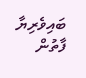ބައިވެރިޔާ ފާތުން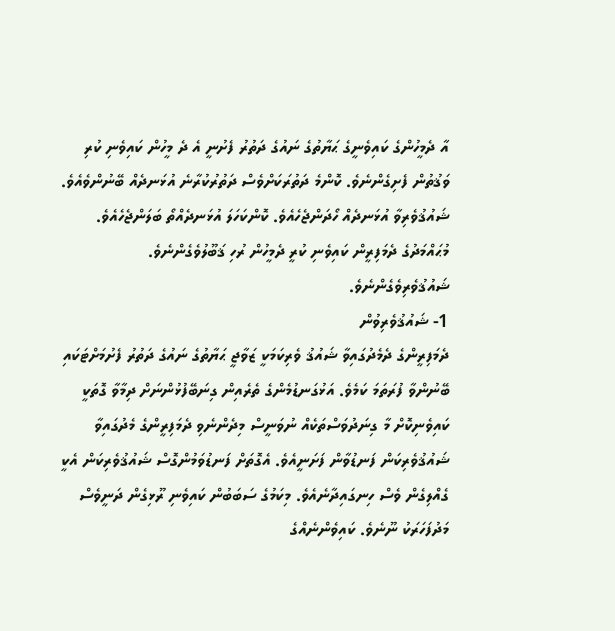އާ ދެމީހުންގެ ކައިވެނީގެ ޙަޔާތުގެ ނައުގެ ދަތުރު ފެށުނީ އެ ދެ މީހުން ކައިވެނި ކުރި ވަޤުތުން ފެށިގެންނެވެ. ކޮންމެ ދަތުރަކަށްވެސް ދަތުރުކުރާނެ އުޅަނދެއް ބޭނުންވެއެވެ. ޝައުޤުވެރިވާ އުޅަނދެއް ހޯދަންޖެހެއެވެ. ކޮންކަހަލަ އުޅަނދެއްތޯ ބަލަންޖެހެއެވެ. މުޙައްމަދުގެ ދެމަފިރީން ކައިވެނި ކުރީ ދެމީހުން ރުހި ޤަބޫލުވެގެންނެވެ. ޝައުޤުވެރިވެގެންނެވެ.
1- ޝައުޤުވެރިވުން
ދެމަފިރީންގެ ދެމެދުގައިވާ ޝައުޤު ވެރިކަމަކީ ޒަވާޖީ ޙަޔާތުގެ ނައުގެ ދަތުރު ފެށުމަށްޓަކައި ބޭނުންވާ ފުރަތަމަ ކަމެވެ. އަޅުގަނޑުމެންގެ ތެރެއިން ގިނަބޭފުޅުންނަށް ދިމާވާ ގޮތަކީ ކައިވެނިކޮށް މާ ގިނަދުވަސްތަކެއް ނުވަނީސް މިދެންނެވި ދެމަފިރީންގެ މެދުގައިވާ ޝައުޤުވެރިކަން ފަނޑުވާން ފަށަނީއެވެ. އެގޮތަށް ފަނޑުވަމުންގޮސް ޝައުޤުވެރިކަން އެކީ ގެއްލިގެން ވެސް ހިނގައިދާނެއެވެ. މިކަމުގެ ސަބަބުން ކައިވެނި ރޫޅިގެން ދަނީވެސް މަދުފަހަރަކު ނޫނެވެ. ކައިވެންނެއްގެ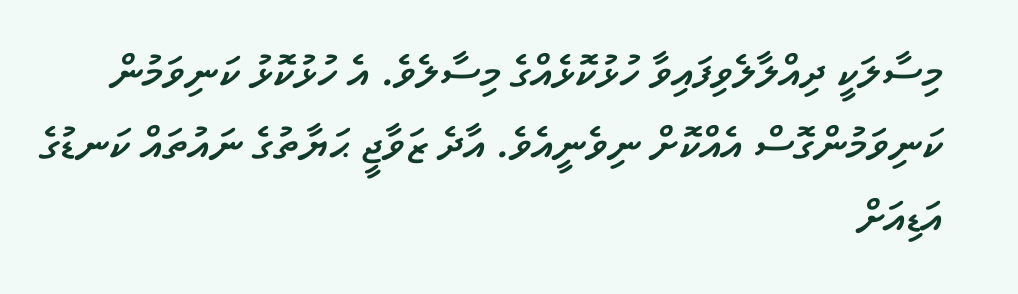މިސާލަކީ ދިއްލާލެވިފައިވާ ހުޅުކޮޅެއްގެ މިސާލެވެ. އެ ހުޅުކޮޅު ކަނިވަމުން ކަނިވަމުންގޮސް އެއްކޮށް ނިވެނީއެވެ. އާދެ ޒަވާޖީ ޙަޔާތުގެ ނައުތައް ކަނޑުގެ އަޑިއަށް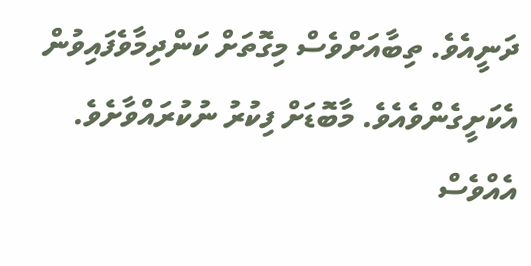ދަނީއެވެ. ތިބާއަށްވެސް މިގޮތަށް ކަންދިމާވެފައިވުން އެކަށީގެންވެއެވެ. މާބޮޑަށް ފިކުރު ނުކުރައްވާށެވެ. އެއްވެސް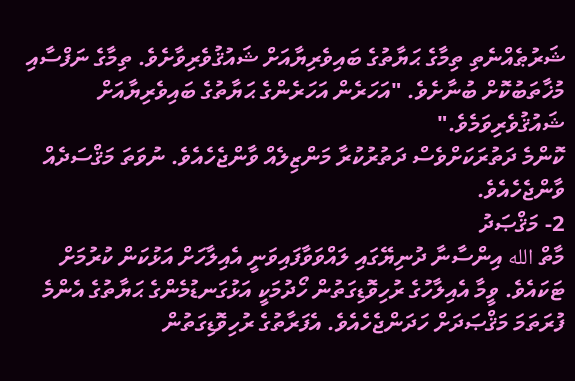ޝަރުޠެއްނެތި ތިމާގެ ޙަޔާތުގެ ބައިވެރިޔާއަށް ޝައުޤުވެރިވާށެވެ. ތިމާގެ ނަފްސާއި މުޚާތަބުކޮށް ބުނާށެވެ. "އަހަރެން އަހަރެންގެ ޙަޔާތުގެ ބައިވެރިޔާއަށް ޝައުޤުވެރިވަމެވެ."
ކޮންމެ ދަތުރަކަށްވެސް ދަތުރުކުރާ މަންޒިލެއް ވާންޖެހެއެވެ. ނުވަތަ މަޤްސަދެއް ވާންޖެހެއެވެ.
2- މަޤްޞަދު
މާތް الله އިންސާނާ ދުނިޔޭގައި ލައްވަވާފައިވަނީ އެއިލާހަށް އަޅުކަން ކުރުމަށް ޓަކައެވެ. ވީމާ އެއިލާހުގެ ރުހިވޮޑިގަތުން ހޯދުމަކީ އަޅުގަނޑުމެންގެ ޙަޔާތުގެ އެންމެ ފުރަތަމަ މަޤްޞަދަށް ހަދަންޖެހެއެވެ. އެފަރާތުގެ ރުހިވޮޑިގަތުން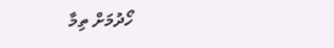ހޯދުމަށް ތިމާ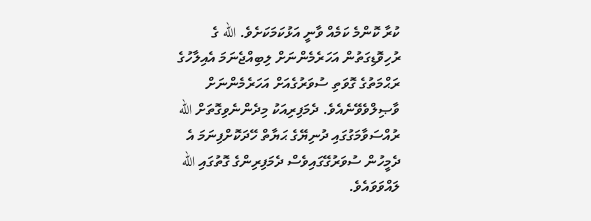ކުރާ ކޮންމެ ކަމެއް ވާނީ އަޅުކަމަކަށެވެ. الله ގެ ރުހިވޮޑިގަތުން އަހަރެމެންނަށް ލިބިއްޖެނަމަ އެއިލާހުގެ ރަޙްމަތުގެ ގޮވަތި ސުވަރުގެއަށް އަހަރެމެންނަށް ވާޞިލްވެވޭނެއެވެ. ދެމަފިރިއަކު މިދެންނެވިގޮތަށް الله ރުއްސަވާމަގުގައި ދުނިޔޭގެ ޙަޔާތް ހޭދަކޮށްފިނަމަ އެ ދެމީހުން ސުވަރުގޭގައިވެސް ދެމަފިރިންގެ ގޮތުގައި الله ލައްވަވައެވެ.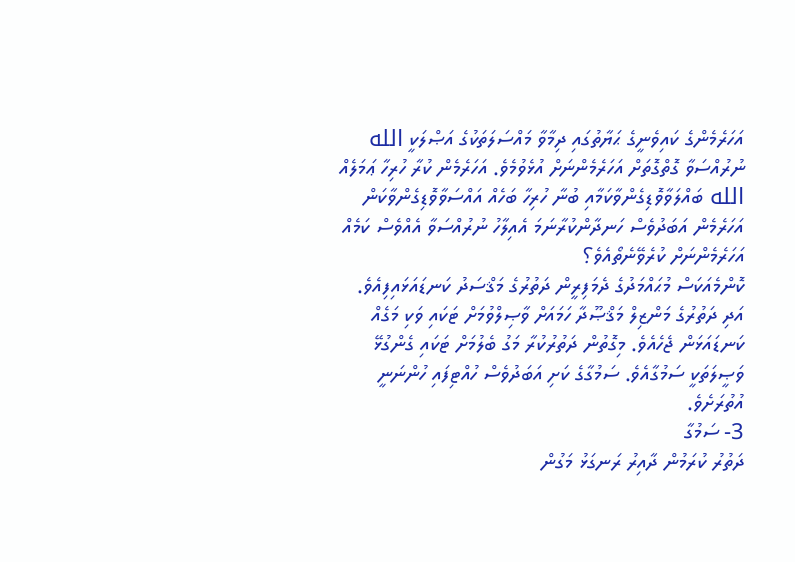އަހަރެމެންގެ ކައިވެނީގެ ޙަޔާތުގައި ދިމާވާ މައްސަލަތަކުގެ އަޞްލަކީ الله ނުރުއްސަވާ ގޮތްގޮތަށް އަހަރެމެންނަށް އުޅެވުމެވެ. އަހަރެމެން ކުރާ ހުރިހާ ޢަމަލެއް الله ބައްލަވާވޮޑިގެންވާކަމާއި ބުނާ ހުރިހާ ބަހެއް އައްސަވާވޮޑިގެންވާކަން އަހަރެމެން އަބަދުވެސް ހަނދާންކުރާނަމަ އެއިލާހު ނުރުއްސަވާ އެއްވެސް ކަމެއް އަހަރެމެންނަށް ކުރެވޭނެތޯއެވެ؟
ކޮންމެއަކަސް މުޙައްމަދުގެ ދެމަފިރީން ދަތުރުގެ މަޤްސަދު ކަނޑައަޅައިފިއެވެ. އަދި ދަތުރުގެ މަންޒިލް މަޤްޞޫދާ ހަމައަށް ވާޞިލްވުމަށް ޓަކައި ވަކި މަގެއް ކަނޑައަޅަން ޖެހެއެވެ. މިގޮތުން ދަތުރުކުރާ މަގު ބެލުމަށް ޓަކައި ގެންގުޅޭ ވަޞީލަތަކީ ސަމުގާއެވެ. ސަމުގާގެ ކަށި އަބަދުވެސް ހުއްޓިފައި ހުންނަނީ އުތުރަށެވެ.
3- ސަމުގާ
ދަތުރު ކުރަމުން ދާއިރު ރަނގަޅު މަގުން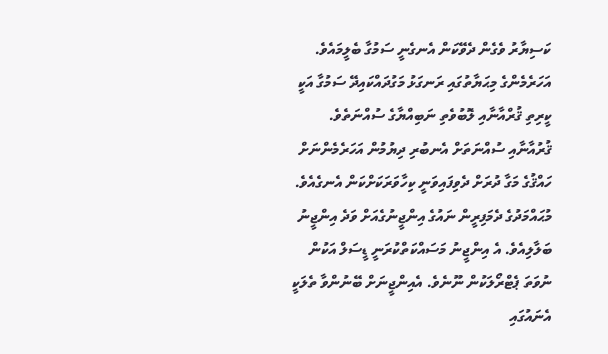ކަސިޔާރު ވެގެން ދެވޭކަން އެނގެނީ ސަމުގާ ބެލީމައެވެ. އަހަރެމެންގެ މިޙަޔާތުގައި ރަނގަޅު މަގުދައްކައިދޭ ސަމުގާ އަކީ ކީރިތި ޤުރްއާނާއި ލޮބުވެތި ނަބިއްޔާގެ ސުއްނަތެވެ. ޤުރުއާނާއި ސުއްނަތަށް އެނބުރި ދިޔުމުން އަހަރެމެންނަށް ހައްޤުގެ މަގާ ދުރަށް ދެވިފައިވަނީ ކިހާވަރަކަށްކަން އެނގެއެވެ.
މުޙައްމަދުގެ ދެމަފިރީން ނައުގެ އިންޖީނުގެއަށް ވަދެ އިންޖީނު ބަލާލިއެވެ. އެ އިންޖީނު މަސައްކަތްކުރަނީ ޑީސަލް އަކުން ނުވަތަ ޕެޓްރޯލަކުން ނޫނެވެ. އެއިންޖީނަށް ބޭނުންވާ ތެލަކީ އެނައުގައި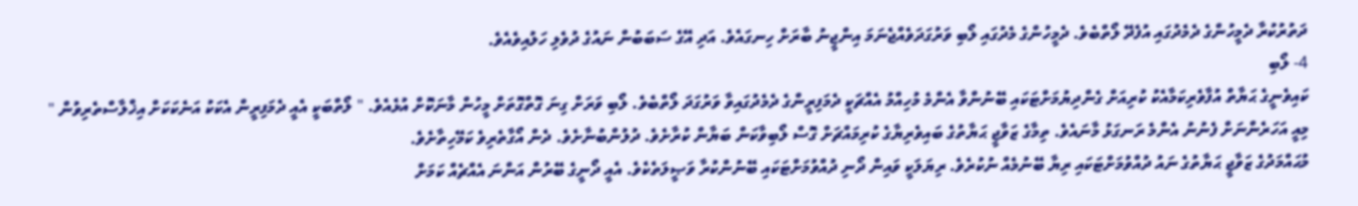ދަތުރުކުރާ ދެމީހުންގެ ދެމެދުގައި އުފެދޭ ލޯތްބެވެ. ދެމީހުންގެ މެދުގައި ލޯބި ވަރުގަދަވެއްޖެނަމަ އިންޖީނު ބާރަށް ހިނގައެވެ. އަދި އޭގެ ސަބަބުން ނައުގެ ދުވެލި ހަލުއިވެއެވެ.
4- ލޯބި
ކައިވެނީގެ ޙަޔާތް އުފާވެރިކަމާއެކު ކުރިއަށް ގެންދިޔުމަށްޓަކައި ބޭނުންވާ އެންމެ މުހިއްމު އެއްޗަކީ ދެމަފިރީންގެ ދެމެދުގައިވާ ވަރުގަދަ ލޯތްބެވެ. ލޯބި ވަރަށް ގިނަ ގޮތްގޮތަށް މީހުން މާނަކޮށް އުޅެއެވެ. " ލޯތްބަކީ އެއީ ދެމަފިރީން އެކަކު އަނެކަކަށް އިޚްލާސްތެރިވުން " މިއީ އަހަރެންނަށް ފެނުނު އެންމެ ރަނގަޅު މާނައެވެ. ތިމާގެ ޒަވާޖީ ޙަޔާތުގެ ބައިވެރިޔާގެ ކުރިމައްޗަށް ގޮސް ލޯބިވާކަން ބަޔާން ކުރާށެވެ. ދުލުންބުނާށެވެ. ދެން އޯގާތެރިވެ ކަމޭހިތާށެވެ.
މުޙައްމަދުގެ ޒަވާޖީ ޙަޔާތުގެ ނައު ދުއްވުމަށްޓަކައި ރިޔާ ބޭނުމެއް ނުކުރެވެ. ރިޔަލަކީ ވައިން ދޯނި ދުއްވުމަށްޓަކައި ބޭނުންކުރާ ވަޞީލަތެކެވެ. އެއީ ދޯނީގެ ބޭރުން އަންނަ އެއްޗެއް ކަމަށް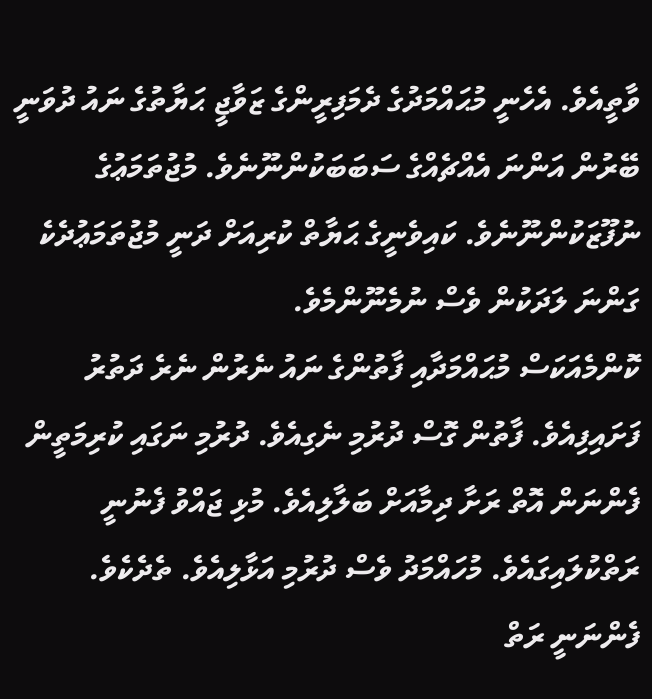ވާތީއެވެ. އެހެނީ މުޙައްމަދުގެ ދެމަފިރީންގެ ޒަވާޖީ ޙަޔާތުގެ ނައު ދުވަނީ ބޭރުން އަންނަ އެއްޗެއްގެ ސަބަބަކުންނޫނެވެ. މުޖުތަމަޢުގެ ނުފޫޒަކުންނޫނެވެ. ކައިވެނީގެ ޙަޔާތް ކުރިއަށް ދަނީ މުޖުތަމަޢުދެކެ ގަންނަ ލަދަކުން ވެސް ނުމެނޫންމެވެ.
ކޮންމެއަކަސް މުޙައްމަދާއި ފާތުންގެ ނައު ނެރުން ނެރެ ދަތުރު ފަށައިފިއެވެ. ފާތުން ގޮސް ދުރުމި ނެގިއެވެ. ދުރުމި ނަގައި ކުރިމަތީން ފެންނަން އޮތް ރަށާ ދިމާއަށް ބަލާލިއެވެ. މުޅި ޖައްވު ފެނުނީ ރަތްކުލައިގައެވެ. މުހައްމަދު ވެސް ދުރުމި އަޅާލިއެވެ. ތެދެކެވެ. ފެންނަނީ ރަތް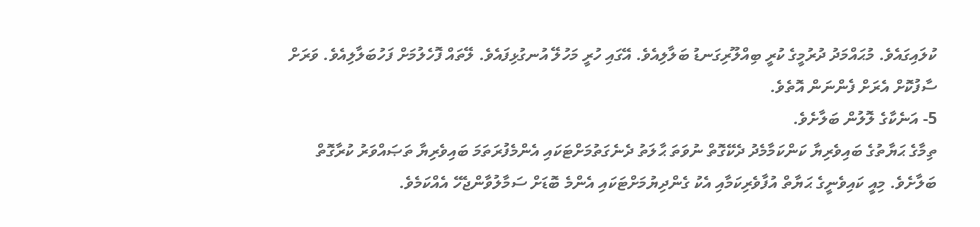ކުލައިގައެވެ. މުޙައްމަދު ދުރުމީގެ ކުރީ ބިއްލޫރިގަނޑު ބަލާލިއެވެ. އޭގައި ހުރީ މަހުލޭ އުނގުޅިފައެވެ. ލޭތައް ފޮހެލުމަށް ފަހުބަލާލިއެވެ. ވަރަށް ސާފުކޮށް އެރަށް ފެންނަން އޮތެވެ.
5- އަނެކާގެ ލޮލުން ބަލާށެވެ.
ތިމާގެ ޙަޔާތުގެ ބައިވެރިޔާ ކަންކަމާމެދު ދެކޭގޮތް ނުވަތަ ޙާލަތު ދެނެގަތުމަށްޓަކައި އެންމެފުރަތަމަ ބައިވެރިޔާ ތަޞައްވަރު ކުރާގޮތް ބަލާށެވެ. މިއީ ކައިވެނީގެ ޙަޔާތް އުފާވެރިކަމާއި އެކު ގެންދިޔުމަށްޓަކައި އެންމެ ބޮޑަށް ސަމާލުވާންޖެހޭ އެއްކަމެވެ.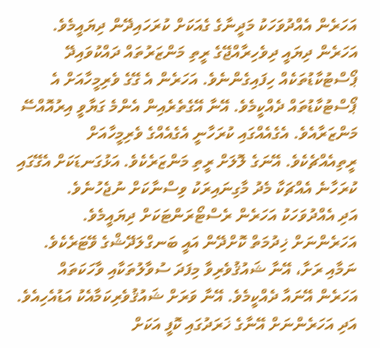އަހަރެން އެއްދުވަހަކު މަދީނާގެ ގެއަކަށް ކުރަހައިދޭން ދިޔައީމެވެ. އަހަރެން ދިޔައީ ދިވެހިރާއްޖޭގެ ރީތި މަންޒަރުތައް ދައްކުވައިދޭ ޕޯސްޓުކާޑުތަކެއް ހިފައިގެންނެވެ. އަހަރެން އެ ގޭގެ ވެރިމީހާއަށް އެ ޕޯސްޓުކާޑުތައް ދެއްކީމެވެ. އޭނާ އޭގެތެރެއިން އެންމެ ގަޔާވީ އިރުއޮއްސޭ މަންޒަރާއެވެ. އެގެއެއްގައި ކުރަހާނީ އެގެއެއްގެ ވެރިމީހާއަށް ރީތިއެއްޗެކެވެ. އޭނަގެ ލޮލަށް ރީތި މަންޒަރެކެވެ. އަޅުގަނޑަކަށް އެގޭގައި ކުރަހާނެ އެއްޗަކާ މެދު މާގިނައިރަކު ވިސްނާކަށް ނުޖެހުނެވެ.
އަދި އެއްދުވަހަކު އަހަރެން ރެސްޓޯރަންޓަކަށް ދިޔައީމެވެ. އަހަރެންނަށް ޚިދުމަތް ކޮށްދޭން އައީ ބަނގްލަދޭޝްގެ ވޭޓަރެކެވެ. ނަމާއި ރަށާ، އޭނާ ޝައުޤުވެރިވާ މިފަދަ ސުވާލުތަކާއި ވާހަކަތައް އަހަރެން އޭނައާ ދެއްކީމެވެ. އޭނާ ވަރަށް ޝައުޤުވެރިކަމާއެކު އަޑުއެހިއެވެ. އަދި އަހަރެންނަށް އޭނާގެ ޚަރަދުގައި ކޮފީ އަކަށް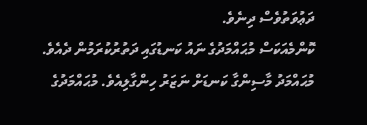ދަޢުވަތުވެސް ދިނެވެ.
ކޮންމެއަކަސް މުޙައްމަދުގެ ނައު ކަނޑުގައި ދަތުރުކުރަމުން ދެއެވެ. މުޙައްމަދު މާސިންގާ ކަނޑަށް ނަޒަރު ހިންގާލިއެވެ. މުޙައްމަދުގެ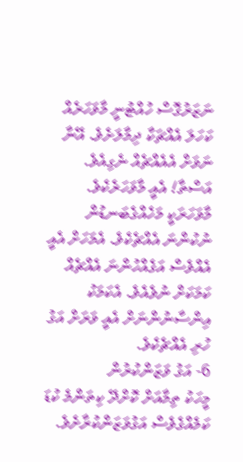ނަޒަރުގޮސް ހުއްޓުނީ މާވަހަރެއް ކަހަލަ އެއްޗަކާ ދިމާލަށެވެ. އޭނާ ނަވަށް އެއެއްޗެއް ނެގިއެވެ. އަސްތާ! އެއީ މާވަހަރެކެވެ. މާވަހަރަކީ މަހެއްގެބަނޑުން ނުކުންނަ އެއްޗެކެވެ. އެމަހަށް އެއީ އެއްވެސް އަގެއްހުންނަ އެއްޗެއް ކަމަކަށް ނުވެއެވެ. އެކަމަކު އިންސާނުންނަށް އެއީ ވަރަށް އަގު ހުރި އެއްޗެކެވެ.
6- އަގު ވަޒަންކުރުން
މީހަކު ތިމާއަށް ކޮށްދޭ ކިތަންމެ ކުޑަ ކަމެއްގެވެސް އަގުވަޒަންކުރާށެވެ.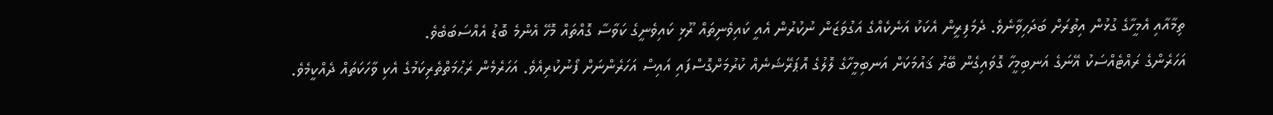ތިމާއާއި އެމީހާގެ ގުޅުން އިތުރަށް ބަދަހިވާނެވެ. ދެމަފިރީން އެކަކު އަނެކެއްގެ އަގުވަޒަން ނުކުރުން އެއީ ކައިވެނިތައް ރޫޅި ކައިވެނީގެ ކަވާސާ ގޮއްތައް މޮހޭ އެންމެ ބޮޑު އެއްސަބަބެވެ.
އަހަރެންގެ ރައްޓެއްސަކު އޭނަގެ އަނބިމީހާ ގޮވައިގެން ބޭރު ޤައުމަކަށް އަނބިމީހާގެ ލޮލުގެ އޮޕަރޭޝަނެއް ކުރުމަށްގޮސްފައި އައިސް އަހަރެންނަށް ފޯނުކުރިއެވެ. އަހަރެމެން ރަޙުމަތްތެރިކަމުގެ އެކި ވާހަކަތައް ދެއްކީމެވެ.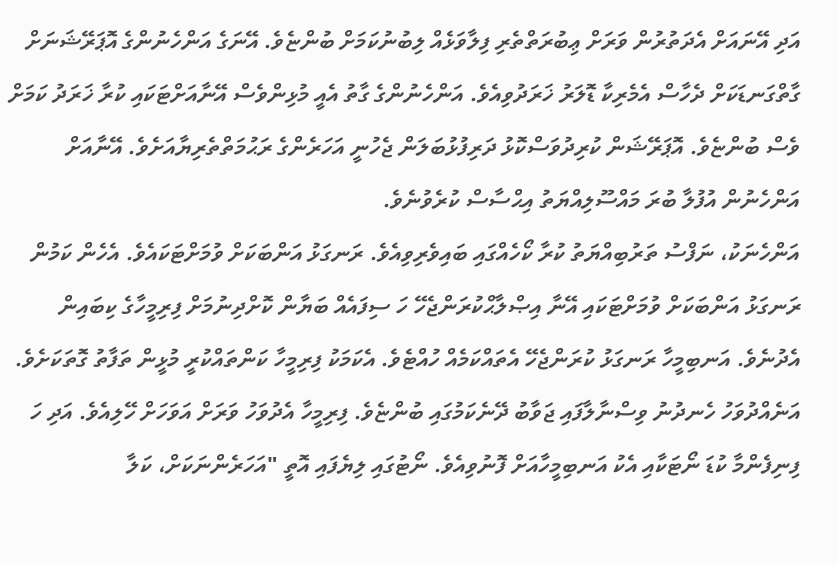އަދި އޭނައަށް އެދަތުރުން ވަރަށް ޢިބުރަތްތެރި ފިލާވަޅެއް ލިބުނުކަމަށް ބުންޏެވެ. އޭނަގެ އަންހެނުންގެ އޮޕަރޭޝަނަށް ގާތްގަނޑަކަށް ދެހާސް އެމެރިކާ ޑޮލަރު ޚަރަދުވިއެވެ. އަންހެނުންގެ ގާތު އެއީ މުޅިންވެސް އޭނާއަށްޓަކައި ކުރާ ޚަރަދު ކަމަށް ވެސް ބުންޏެވެ. އޮޕަރޭޝަން ކުރިދުވަސްކޮޅު ދަރިފުޅުބަލަން ޖެހުނީ އަހަރެންގެ ރަޙުމަތްތެރިޔާއަށެވެ. އޭނާއަށް އަންހެނުން އުފުލާ ބުރަ މައްސޫލިއްޔަތު އިޙްސާސް ކުރެވުނެވެ.
އަންހެނަކު، ނަފްސު ތަރުބިއްޔަތު ކުރާ ކޯހެއްގައި ބައިވެރިވިއެވެ. ރަނގަޅު އަންބަކަށް ވުމަށްޓަކައެވެ. އެހެން ކަމުން ރަނގަޅު އަންބަކަށް ވުމަށްޓަކައި އޭނާ އިޞްލާޙްކުރަންޖެހޭ ހަ ސިފައެއް ބަޔާން ކޮށްދިނުމަށް ފިރިމީހާގެ ކިބައިން އެދުނެވެ. އަނބިމީހާ ރަނގަޅު ކުރަންޖެހޭ އެތައްކަމެއް ހުއްޓެވެ. އެކަމަކު ފިރިމީހާ ކަންތައްކުރީ މުޅީން ތަފާތު ގޮތަކަށެވެ. އަނެއްދުވަހު ހެނދުނު ވިސްނާލާފައި ޖަވާބު ދޭނެކަމުގައި ބުންޏެވެ. ފިރިމީހާ އެދުވަހު ވަރަށް އަވަހަށް ހޭލިއެވެ. އަދި ހަ ފިނިފެންމާ ކުޑަ ނޯޓަކާއި އެކު އަނބިމީހާއަށް ފޮނުވިއެވެ. ނޯޓުގައި ލިޔެފައި އޮތީ "އަހަރެންނަކަށް، ކަލާ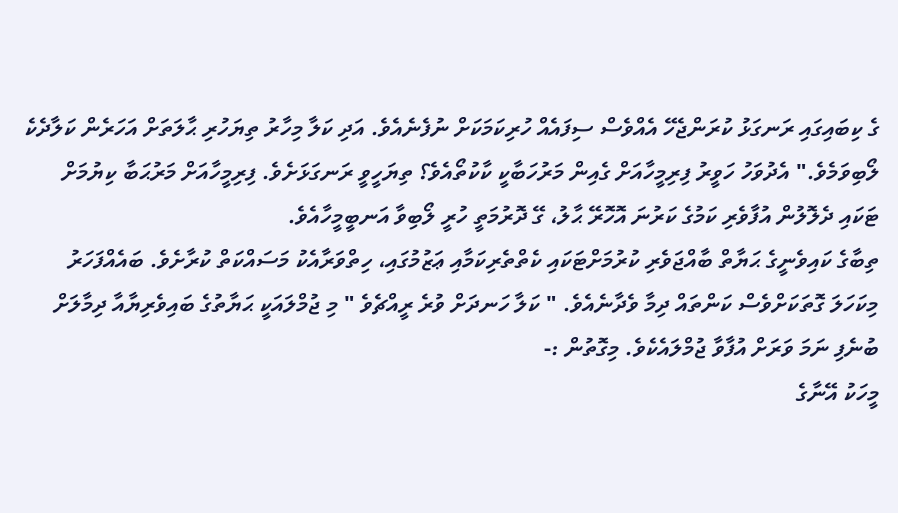ގެ ކިބައިގައި ރަނގަޅު ކުރަންޖެހޭ އެއްވެސް ސިފައެއް ހުރިކަމަކަށް ނުފެނެއެވެ. އަދި ކަލާ މިހާރު ތިޔަހުރި ޙާލަތަށް އަހަރެން ކަލާދެކެ ލޯބިވަމެވެ." އެދުވަހު ހަވީރު ފިރިމީހާއަށް ގެއިން މަރުހަބާކީ ކާކުތޯއެވެ؟ ތިޔަހީވީ ރަނގަޅަށެވެ. ފިރިމީހާއަށް މަރުޙަބާ ކިޔުމަށް ޓަކައި ދެލޮލުން އުފާވެރި ކަމުގެ ކަރުނަ އޮހޮރޭ ޙާލު، ގޭ ދޮރުމަތީ ހުރީ ލޯބިވާ އަނބީމީހާއެވެ.
ތިބާގެ ކައިވެނީގެ ޙަޔާތް ބާއްޖަވެރި ކުރުމަށްޓަކައި ކެތްތެރިކަމާއި ޢަޒުމުގައި، ހިތްވަރާއެކު މަސައްކަތް ކުރާށެވެ. ބައެއްފަހަރު މިކަހަލަ ގޮތަކަށްވެސް ކަންތައް ދިމާ ވެދާނެއެވެ. " ކަލާ ހަނދަށް ވުރެ ރީއްޗެވެ " މި ޖުމްލައަކީ ޙަޔާތުގެ ބައިވެރިޔާއާ ދިމާލަށް ބުނެފި ނަމަ ވަރަށް އުފާވާ ޖުމްލައެކެވެ. މިގޮތުން :-
މީހަކު އޭނާގެ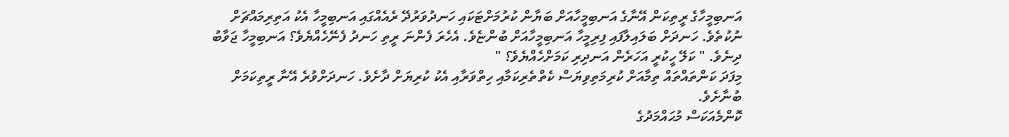އަނބިމީހާގެ ރީތިކަން އޭނާގެ އަނބިމީހާއަށް ބަޔާން ކުރުމަށްޓަކައި ހަނދުވަރުދޭ ރެއެއްގައި އަނބިމީހާ އެކު އަތިރިމައްޗަށް ނުކުތެވެ. ހަނދަށް ބަލައިލާފައި ފިރިމީހާ އަނބިމީހާއަށް ބުންޏެވެ. އެހެރަ ފެންނަ ރީތި ހަނދު ފެނޭހެއްޔެވެ؟ އަނބިމީހާ ޖަވާބު ދިނެވެ. " ކަލޭ ހީކުރީ އަހަރެން އަނދިރި ކަމަށްހެއްޔެވެ؟ "
މިފަދަ ކަންތައްތައް ތިމާއަށް ކުރިމަތިވިޔަސް ކެތްތެރިކަމާއި ހިތްވަރާއި އެކު ކުރިޔަށް ދާށެވެ. ހަނދަށްވުރެ އޭނާ ރީތިކަމަށް ބުނާށެވެ.
ކޮންމެއަކަސް މުޙައްމަދުގެ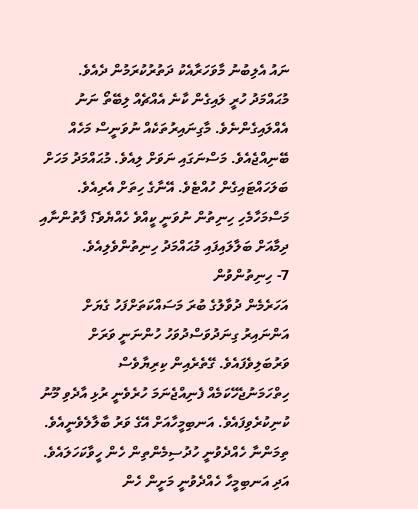ނައު އެލިބުނު މާވަހަރާއެކު ދަތުރުކުރަމުން ދެއެވެ. މުޙައްމަދު ހުރީ ލައިގެން ކާނެ އެއްޗެއް ލިބޭތޯ ނަނު އެއްލައިގެންނެވެ. މާގިނައިރުތަކެއް ނުވަނީސް މަހެއް ބޭނިއްޖެއެވެ. މަސްނަގައި ނަވަށް ލިއެވެ. މުޙައްމަދު މަހަށް ބަލަހައްޓައިގެން ހުއްޓެވެ. އޭނާގެ ހިތަށް އެރިއެވެ. މަސްމަހާމެހި ހިނިތުން ނުވަނީ ކީއްވެ ހެއްޔެވެ؟ ފާތުންނާއި ދިމާއަށް ބަލާލައިފައި މުޙައްމަދު ހިނިތުންވެލިއެވެ.
7- ހިނިތުންވުން
އަހަރެމެން ދުވާލުގެ ބުރަ މަސައްކަތަށްފަހު ގެޔަށް އަންނައިރު ގިނަދުވަސްދުވަހު ހުންނަނީ ވަރަށް ވަރުބަލިވެފައެވެ. ގޭތެރެއިން ކިރިޔާވެސް ހިތްހަމަނުޖެހޭކަމެއް ފެނިއްޖެނަމަ ހުރެވެނީ ރުޅި އާދެވި މޫނު ކުނިކުރެވިފައެވެ. އަނބިމީހާއަށް އޭގެ ވަރު ބާލާލެވެނީއެވެ. ތިމަންނާ ހެއްދެވުނީ ހުދުސިމެންތިން ހެން ހީވާކަހަލައެވެ. އަދި އަނބިމީހާ ހެއްދެވުނީ މަށީން ހެން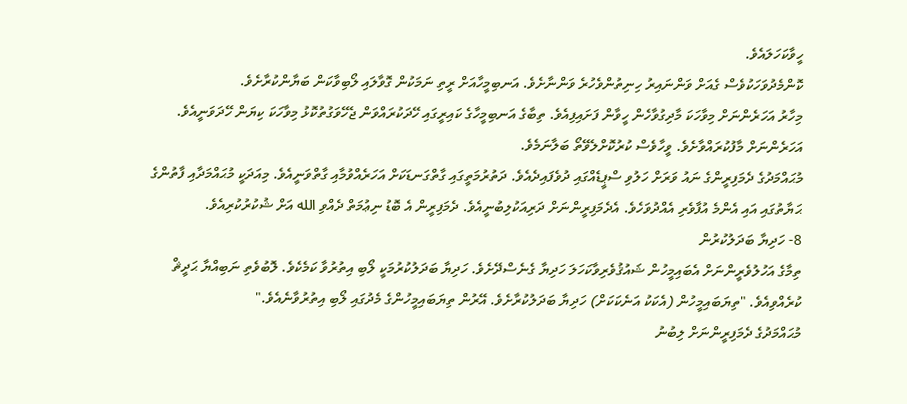ހީވާކަހަލައެވެ.
ކޮންމެދުވަހަކުވެސް ގެއަށް ވަންނައިރު ހިނިތުންވެހުރެ ވަންނާށެވެ. އަނބިމީހާއަށް ރީތި ނަމަކުން ގޮވާލައި ލޯބިވާކަން ބަޔާންކުރާށެވެ.
މިހާރު އަހަރެންނަށް މިވާހަކަ މާދިގުވާހެން ހީވާން ފަށައިފިއެވެ. ތިބާގެ އަނބިމީހާގެ ކައިރީގައި ހޭދަކުރައްވަން ޖެހޭވަގުތުކޮޅު މިވާހަކަ ކިޔަން ހޭދަވަނީއެވެ. އަހަރެންނަށް މާފުކުރައްވާށެވެ. ވީހާވެސް ކުރުކޮށްލެވޭތޯ ބަލާނަމެވެ.
މުޙައްމަދުގެ ދެމަފިރީންގެ ނައު ވަރަށް ހަލުވި ސްޕީޑެއްގައި ދުވެފައިދެއެވެ. ދަތުރުމަތީގައި ގާތްގަނޑަކަށް އަހަރެއްވުމާއި ގާތްވަނީއެވެ. މިއަދަކީ މުޙައްމަދާއި ފާތުންގެ ޙަޔާތުގައި އައި އެންމެ އުފާވެރި އެއްދުވަހެވެ. އެދެމަފިރީންނަށް ދަރިއަކުލިބުނީއެވެ. ދެމަފިރީން އެ ބޮޑު ނިޢުމަތް ދެއްވި الله އަށް ޝުކުރުކުރިއެވެ.
8- ހަދިޔާ ބަދަލުކުރުން
ތިމާގެ އަހުލުވެރީންނަށް އެބައިމީހުން ޝައުޤުވެރިވާކަހަލަ ހަދިޔާ ގެނެސްދޭށެވެ. ހަދިޔާ ބަދަލުކުރުމަކީ ލޯބި އިތުރުވާ ކަމެކެވެ. ލޮބުވެތި ނަބިއްޔާ ޙަދީޘް ކުރެއްވިއެވެ. "ތިޔަބައިމީހުން (އެކަކު އަނެކަކަށް) ހަދިޔާ ބަދަލުކުރާށެވެ. އޭރުން ތިޔަބައިމީހުންގެ މެދުގައި ލޯބި އިތުރުވާނެއެވެ."
މުޙައްމަދުގެ ދެމަފިރީންނަށް ލިބުނު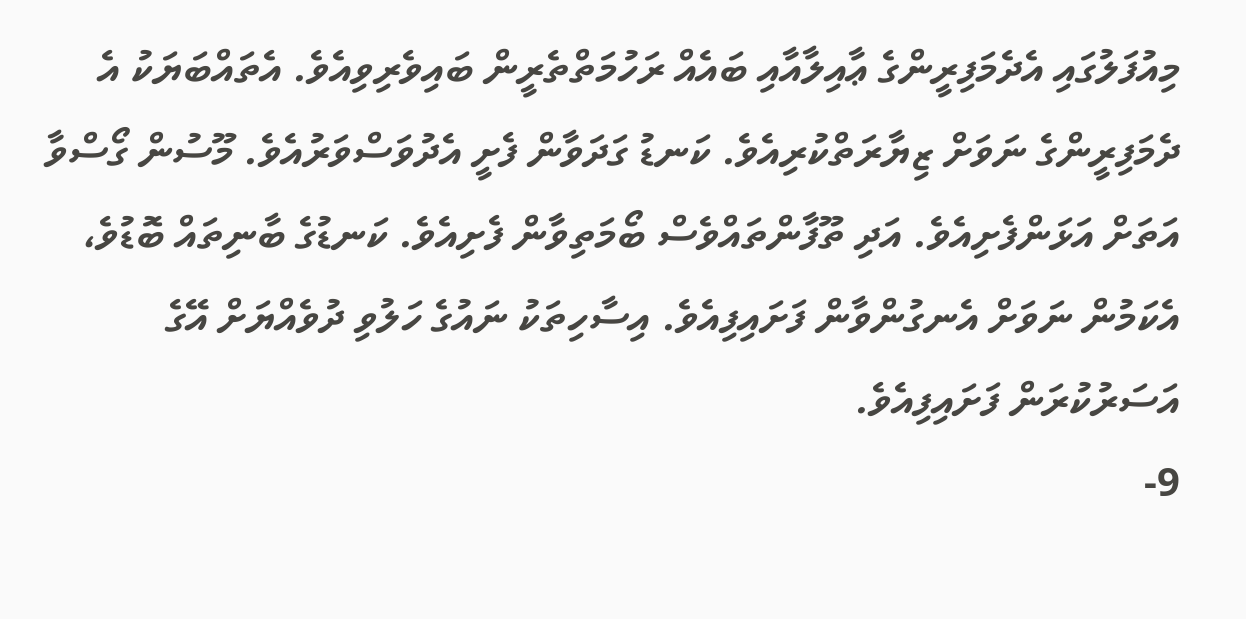މިއުފަލުގައި އެދެމަފިރީންގެ ޢާއިލާއާއި ބައެއް ރަހުމަތްތެރީން ބައިވެރިވިއެވެ. އެތައްބަޔަކު އެ ދެމަފިރީންގެ ނަވަށް ޒިޔާރަތްކުރިއެވެ. ކަނޑު ގަދަވާން ފެށީ އެދުވަސްވަރުއެވެ. މޫސުން ގޯސްވާ އަތަށް އަޅަންފެށިއެވެ. އަދި ތޫފާންތައްވެސް ބޯމަތިވާން ފެށިއެވެ. ކަނޑުގެ ބާނިތައް ބޮޑުވެ، އެކަމުން ނަވަށް އެނގުންވާން ފަށައިފިއެވެ. އިސާހިތަކު ނައުގެ ހަލުވި ދުވެއްޔަށް އޭގެ އަސަރުކުރަން ފަށައިފިއެވެ.
9-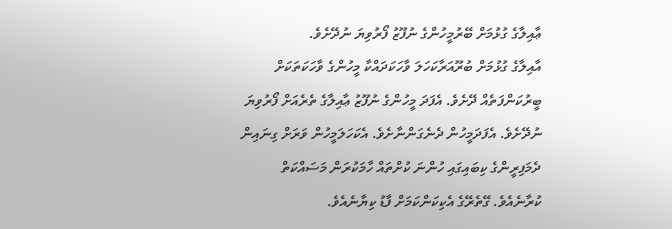ޢާއިލާގެ ގުޅުމަށް ބޭރުމީހުންގެ ނުފޫޒު ފޯރުވިޔަ ނުދޭށެވެ.
އާއިލާގެ ގުޅުމަށް ބުރޫއަރާކަހަލަ ވާހަކަދައްކާ މީހުންގެ ވާހަކަތަކަށް ބީރުކަންފަތެއް ދޭށެވެ. އެފަދަ މީހުންގެ ނުފޫޒު ޢާއިލާގެ ތެރެއަށް ފޯރުވިޔަ ނުދޭށެވެ. އެފަދަމީހުން ދެނެގަންނާށެވެ. އެކަހަލަމީހުން ވަރަށް ގިނައިން ދެމަފިރީންގެ ކިބައިގައި ހުންނަ ކުށްތައް ހާމަކުރަން މަސައްކަތް ކުރާނެއެވެ. ގޭތެރޭގެ އެކިކަންކަމަށް ފާޑު ކިޔާނެއެވެ.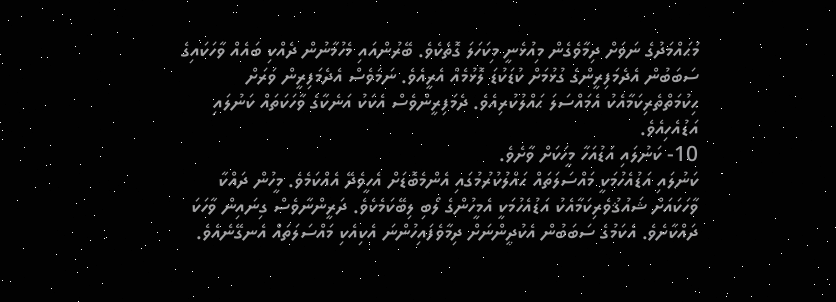މުޙައްމަދުގެ ނަވަށް ދިމާވެގެން މިއުޅެނީ މިކަހަލަ ގޮތެކެވެ. ބޭރުންއައި މެހުމާނުން ދެއްކި ބައެއް ވާހަކައިގެ ސަބަބުން އެދެމަފިރީންގެ ގުޅުމަށް ކުޑަކުޑަ ލޮޅުމެއް އެރީއެވެ. ނަމަވެސް އެދެމަފިރީން ވަރަށް ޙިކުމަތްތެރިކަމާއެކު އެމައްސަލަ ޙައްލުކުރިއެވެ. ދެމަފިރީންވެސް އެކަކު އަނެކާގެ ވާހަކަތައް ކަނުލައި އަޑުއެހިއެވެ.
10- ކަނުލައި އަޑުއަހާ މީހަކަށް ވާށެވެ.
ކަނުލައި އަޑުއެހުމަކީ މައްސަލަތައް ޙައްލުކުރުމުގައި އެންމެބޮޑަށް އެހީވެދޭ އެއްކަމެވެ. މީހުން ދައްކާ ވާހަކައަށް ޝައުޤުވެރިކަމާއެކު އަޑުއެހުމަކީ އެމީހުންގެ ލޯބި ލިބޭކަމެކެވެ. ދަރީންނާވެސް ގިނައިން ވާހަކަ ދައްކާށެވެ. އެކަމުގެ ސަބަބުން އެކުދީންނަށް ދިމާވެފައިހުންނަ އެކިއެކި މައްސަލަތައް އެނގޭނެއެވެ.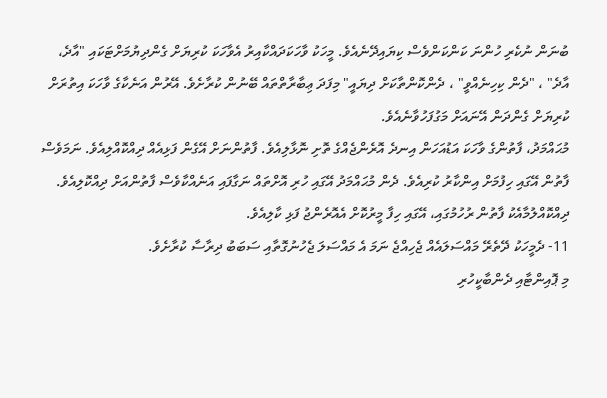ބުނަން ނުކެރި ހުންނަ ކަންކަންވެސް ކިޔައިދޭނެއެވެ. މީހަކު ވާހަކަދައްކާއިރު އެވާހަކަ ކުރިޔަށް ގެންދިޔުމަށްޓަކައި "އާދެ، އާދެ" ، "ދެން ކިހިނެއްވީ" ، ދެންކޮންތާކަށް ދިޔައީ" މިފަދަ ޢިބާރާތްތައް ބޭނުން ކުރާށެވެ. އޭރުން އަނެކާގެ ވާހަކަ އިތުރަށް ކުރިޔަށް ގެންދަން އޭނައަށް މަގުފަހުވާނެއެވެ.
މުޙައްމަދު، ފާތުންގެ ވާހަކަ އަޑުއަހަން އިނދެ އޮރެންޖެއްގެ ތޮށި ނޮޅާލިއެވެ. ފާތުންނަށް އޭގެން ފަޅިއެއް ދިއްކޮއްލިއެވެ. ނަމަވެސް ފާތުން އޭގައި ހިފުމަށް އިންކާރު ކުރިއެވެ. ދެން މުޙައްމަދު އޭގައި ހުރި އޮށްތައް ނަގާފައި އަނެއްކާވެސް ފާތުންއަށް ދިއްކޮލިއެވެ. ދިއްކޮއްލުމާއެކު ފާތުން ރުހުމުގައި، އޭގައި ހިފާ މީރުކޮށް އެއޮރެންޖު ފަޅި ކާލިއެވެ.
11- ދެމީހަކު ދޭތެރޭ މައްސަލައެއް ޖެހިއްޖެ ނަމަ އެ މައްސަލަ ޖެހުނުގޮތާއި ސަބަބު ދިރާސާ ކުރާށެވެ.
މި ޕޮއިންޓާއި ދެންބާކީހުރި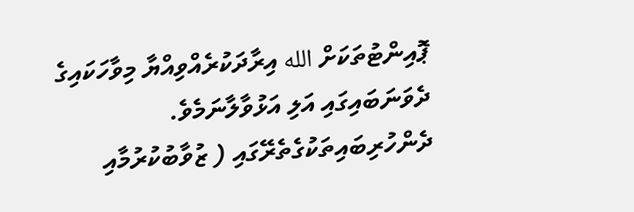ޕޮއިންޓުތަކަށް الله އިރާދަކުރެއްވިއްޔާ މިވާހަކައިގެ ދެވަނަބައިގައި އަލި އަޅުވާލާނަމެވެ. ދެންހުރިބައިތަކުގެތެރޭގައި ( ޒުވާބުކުރުމާއި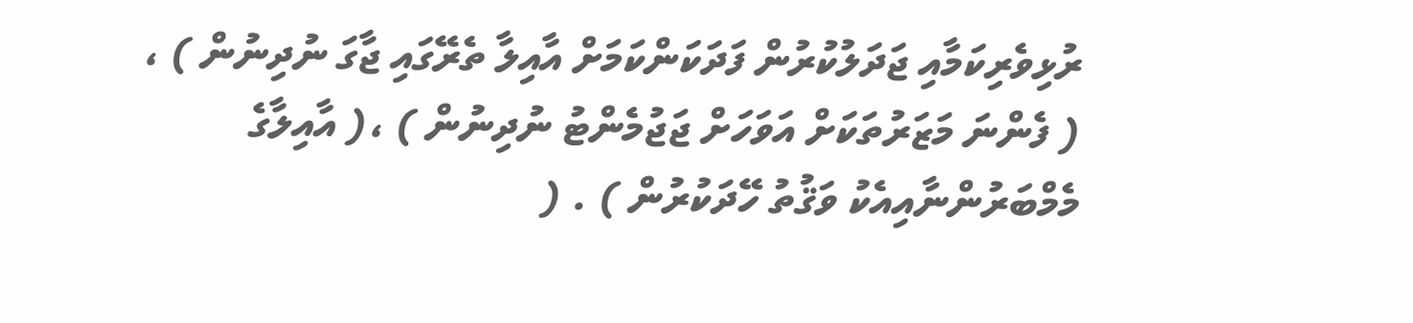ރުޅިވެރިކަމާއި ޖަދަލުކުރުން ފަދަކަންކަމަށް އާއިލާ ތެރޭގައި ޖާގަ ނުދިނުން ) ، ( ފެންނަ މަޒަރުތަކަށް އަވަހަށް ޖަޖުމެންޓު ނުދިނުން ) ،( އާއިލާގެ މެމްބަރުންނާއިއެކު ވަޤުތު ހޭދަކުރުން ) . (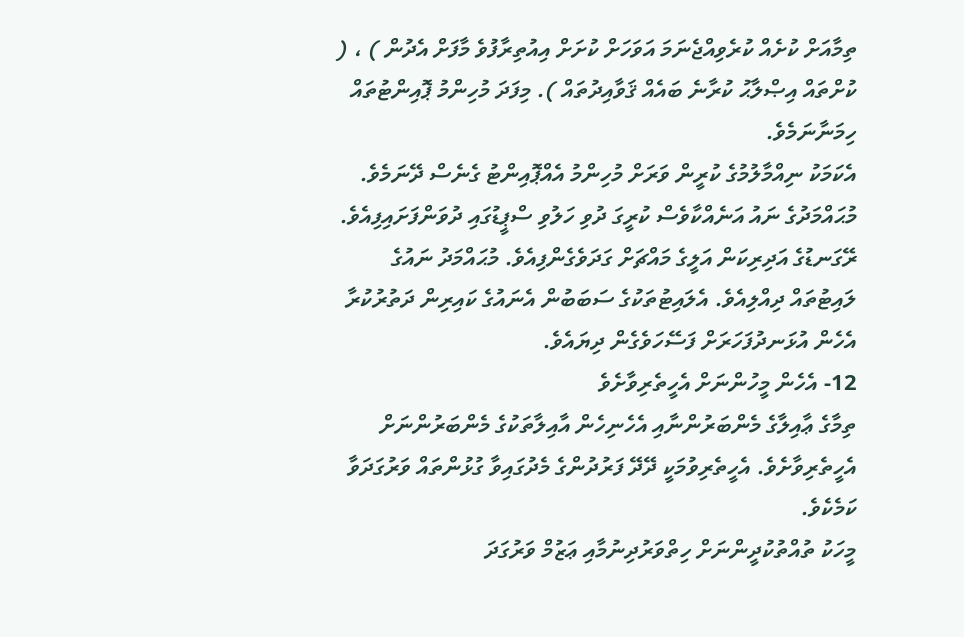ތިމާއަށް ކުށެއް ކުރެވިއްޖެނަމަ އަވަހަށް ކުށަށް އިއުތިރާފުވެ މާފަށް އެދުން ) ، ( ކުށްތައް އިޞްލާޙު ކުރާނެ ބައެއް ޤަވާއިދުތައް ). މިފަދަ މުހިންމު ޕޮއިންޓުތައް ހިމަނާނަމެވެ.
އެކަމަކު ނިއްމާލުމުގެ ކުރީން ވަރަށް މުހިންމު އެއްޕޮއިންޓު ގެނެސް ދޭނަމެވެ.
މުޙައްމަދުގެ ނައު އަނެއްކާވެސް ކުރީގަ ދުވި ހަލުވި ސްޕީޑުގައި ދުވަންފަށައިފިއެވެ. ރޭގަނޑުގެ އަދިރިކަން އަލީގެ މައްޗަށް ގަދަވެގެންފިއެވެ. މުޙައްމަދު ނައުގެ ލައިޓުތައް ދިއްލިއެވެ. އެލައިޓުތަކުގެ ސަބަބުން އެނައުގެ ކައިރިން ދަތުރުކުރާ އެހެން އުޅަނދުފަހަރަށް ފަސޭހަވެގެން ދިޔައެވެ.
12- އެހެން މީހުންނަށް އެހީތެރިވާށެވެ
ތިމާގެ ޢާއިލާގެ މެންބަރުންނާއި އެހެނިހެން އާއިލާތަކުގެ މެންބަރުންނަށް އެހީތެރިވާށެވެ. އެހީތެރިވުމަކީ ދޭދޭ ފަރުދުންގެ މެދުގައިވާ ގުޅުންތައް ވަރުގަދަވާ ކަމެކެވެ.
މީހަކު ތުއްތުކުދީންނަށް ހިތްވަރުދިނުމާއި ޢަޒުމް ވަރުގަދަ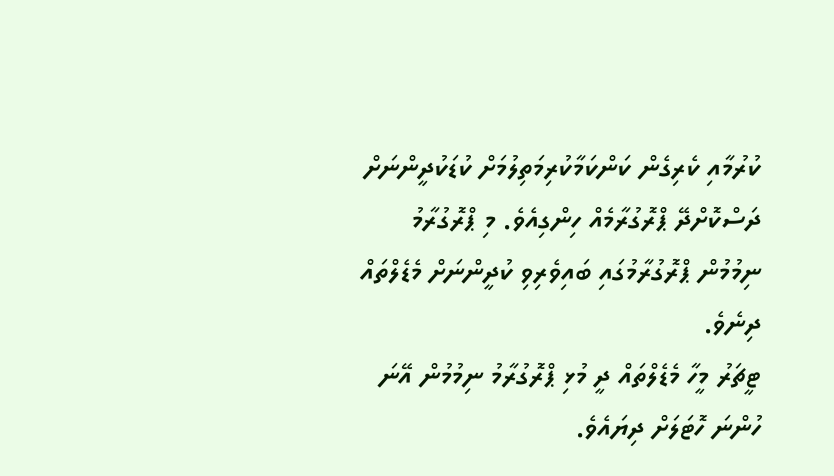ކުރުމާއި ކެރިގެން ކަންކަމާކުރިމަތިލުމަށް ކުޑަކުދީންނަށް ދަސްކޮށްދޭ ޕްރޮގުރާމެއް ހިންގިއެވެ. މި ޕްރޮގުރާމު ނިމުމުން ޕްރޮގުރާމުގައި ބައިވެރިވި ކުދީންނަށް މެޑެލްތައް ދިނެވެ.
ޓީޗަރު މީހާ މެޑެލްތައް ދީ މުޅި ޕްރޮގުރާމު ނިމުމުން އޭނަ ހުންނަ ހޮޓަލަށް ދިޔައެވެ.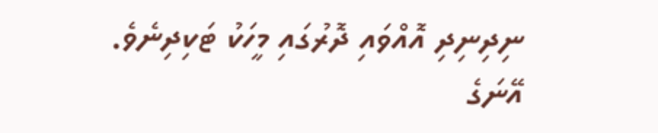ނިދިނިދި އޮއްވައި ދޮރުގައި މީހަކު ޓަކިދިނެވެ. އޭނަގެ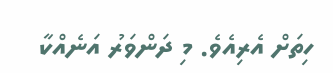ހިތަށް އެރިއެވެ. މި ދަންވަރު އަނެއްކާ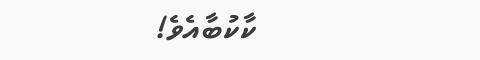ކާކުބާއެވެ!